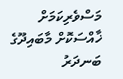މަސްވެރިކަމަށް ޚާއްސަކޮށް މާބައިދޫގެ ބަނދަރު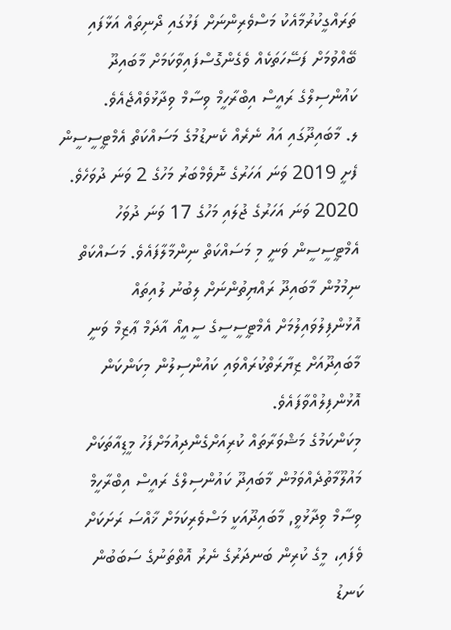ތަރައްގީކުރުމާއެކު މަސްވެރިންނަށް ފަޅުގައި ދޯނިތައް އަޅާފައި ބޭއްވުމަށް ފަސޭހަތަކެއް ވެގެންގޮސްފައިވާކަމަށް މާބައިދޫ ކައުންސިލްގެ ރައީސް އިބްރާހީމް ވިސާމް ވިދާޅުވެއްޖެއެވެ.
ލ. މާބައިދޫގައި އައު ނެރެއް ކެނޑުމުގެ މަސައްކަތް އެމްޓީސީސީން ފެށީ 2019 ވަނަ އަހަރުގެ ނޮވެމްބަރު މަހުގެ 2 ވަނަ ދުވަހެވެ. 2020 ވަނަ އަހަރުގެ ޖުލައި މަހުގެ 17 ވަނަ ދުވަހު އެމްޓީސީސީން ވަނީ މި މަސައްކަތް ނިންމާލާފައެވެ. މަސައްކަތް ނިމުމުން މާބައިދޫ ރައްޔިތުންނަށް ލިބުނު ލުއިތައް އޮޅުންފިލުވައިލުމަށް އެމްޓީސީސީގެ ސީއީއޯ އާދަމް ޢާޒިމް ވަނީ މާބައިދޫއަށް ޒިޔާރަތްކުރައްވައި ކައުންސިލުން މިކަންކަން އޮޅުންފިލުއްވާފައެވެ.
މިކަންކަމުގެ މަޝްވަރާތައް ކުރިއަށްގެންދިއުމަށްފަހު މީޑިއާތަކަށް މައުލޫމާތުދެއްވަމުން މާބައިދޫ ކައުންސިލްގެ ރައީސް އިބްރާހީމް ވިސާމް ވިދާޅުވީ, މާބައިދޫއަކީ މަސްވެރިކަމަށް ޚާއްސަ ރަށަކަށް ވެފައި، މީގެ ކުރިން ބަނދަރުގެ ނެރު އޮތްތަނުގެ ސަބަބުން ކަނޑު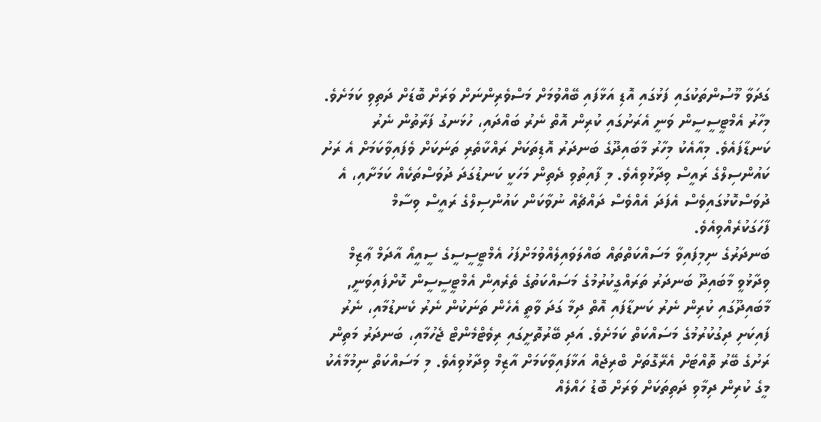ގަދަވާ މޫސުންތަކުގައި ފަޅުގައި އޮޑި އަޅާފައި ބޭއްވުމަށް މަސްވެރިންނަށް ވަރަށް ބޮޑަށް ދަތިވި ކަމަށެވެ.
މިހާރު އެމްޓީސީސީން ވަނީ އެރަށުގައި ކުރިން އޮތް ނެރު ބައްދައި، ހުޅަނގު ފަރާތުން ނެރު ކަނޑާފައެވެ. މިއާއެކު މިހާރު މާބައިދޫގެ ބަނދަރު އޮޑިތަކަށް ރައްކާތެރި ތަނަކަށް ވެފައިވާކަމަށް އެ ރަށު ކައުންސިލްގެ ރައީސް ވިދާޅުވިއެވެ. މި ފާއިތުވި ދެތިން މަހަކީ ކަނޑުގަދަ ދުވަސްތަކެއް ކަމަށާއި، އެ ދުވަސްކޮޅުގައިވެސް އެފަދަ އެއްވެސް ދައްޗެއް ނުވާކަން ކައުންސިލްގެ ރައީސް ވިސާމް ފާހަގަކުރެއްވިއެވެ.
ބަނދަރުގެ ނިމިފައިވާ މަސައްކަތްތައް ބައްލަވައިލެއްވުމަށްފަހު އެމްޓީސީސީގެ ސީއީއޯ އާދަމް ޢާޒިމް ވިދާޅުވީ މާބައިދޫ ބަނދަރު ތަރައްގީކުރުމުގެ މަސައްކަތުގެ ތެރެއިން އެމްޓީސީސީން ކޮށްފައިވަނީ, މާބައިދޫގައި ކުރިން ނެރު ކަނޑާފައި އޮތް ދިމާ ގަދަ ވާތީ އެހެން ތަނަކުން ނެރު ކެނޑުމާއި، ނެރު ފައިކަށި ދިގުކުރުމުގެ މަސައްކަތް ކަމަށެވެ. އަދި ބޭރުތޮށީގައި ރިވެޓްމެންޓް ޖެހުމާއި، ބަނދަރު މަތިން ރަށުގެ ބޭރު ތޮއްޓަށް އެރޭގޮތަށް ބްރިޖެއް އަޅާފައިވާކަމަށް އާޒިމް ވިދާޅުވިއެވެ. މި މަސައްކަތް ނިމުމާއެކު މީގެ ކުރިން ދިމާވި ދަތިތަކަށް ވަރަށް ބޮޑު ހައްލެއް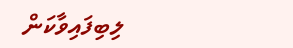ލިބިފައިވާކަން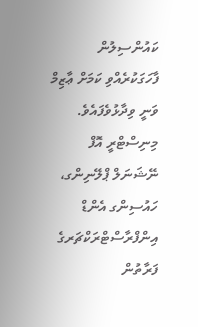ކައުންސިލުން ފާހަގަކުރެއްވި ކަމަށް ޢާޒިމް ވަނީ ވިދާޅުވެފައެވެ.
މިނިސްޓްރީ އޮފް ނޭޝަނަލް ޕްލޭނިންގ، ހައުސިންގ އެންޑް އިންފްރާސްޓްރަކްޗަރގެ ފަރާތުން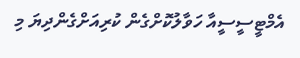އެމްޓީސީސީއާ ހަވާލުކޮށްގެން ކުރިއަށްގެންދިޔަ މި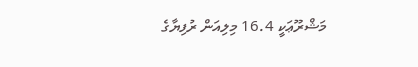މަޝްރޫޢަކީ 16.4 މިލިއަން ރުފިޔާގެ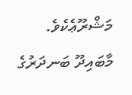މަޝްރޫޢެކެވެ. މާބައިދޫ ބަނދަރުގެ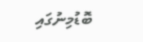ބޮޑުމިނުގައި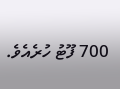700 ފޫޓު ހުރެއެވެ.